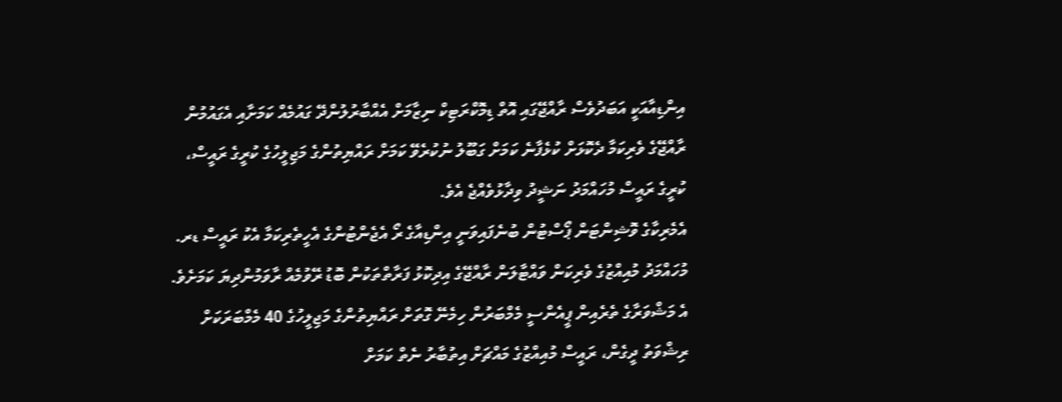އިންޑިއާއަކީ އަބަދުވެސް ރާއްޖޭގައި އޮތް ޑިމޮކްރަޓިކް ނިޒާމަށް އެއްބާރުލުންދޭ ގައުމެއް ކަމަށާއި އެގައުމުން ރާއްޖޭގެ ވެރިކަމާ ދެކޮޅަށް ކުޅެފާނެ ކަމަށް ގަބޫލު ނުކުރެވޭ ކަމަށް ރައްޔިތުންގެ މަޖިލީހުގެ ކުރީގެ ރައީސް، ކުރީގެ ރައީސް މުހައްމަދު ނަޝީދު ވިދާޅުވެއްޖެ އެވެ.
އެމެރިކާގެ ވޮޝިންޓަން ޕޯސްޓުން ބުނެފައިވަނީ އިންޑިއާގެ ރޯ އެޖެންޓުންގެ އެހީތެރިކަމާ އެކު ރައީސް ޑރ. މުހައްމަދު މުއިއްޒުގެ ވެރިކަން ވައްޓާލަން ރާއްޖޭގެ އިދިކޮޅު ފަރާތްތަކުން ބޮޑު ރޭވުމެއް ރާވަމުންދިޔަ ކަމަށެވެ.
އެ މަޝްވަރާގެ ތެރެއިން ޕީއެންސީ މެމްބަރުން ހިމެނޭ ގޮތަށް ރައްޔިތުންގެ މަޖިލީހުގެ 40 މެމްބަރަކަށް ރިޝްވަތު ދީގެން، ރައީސް މުއިއްޒުގެ މައްޗަށް އިތުބާރު ނެތް ކަމަށް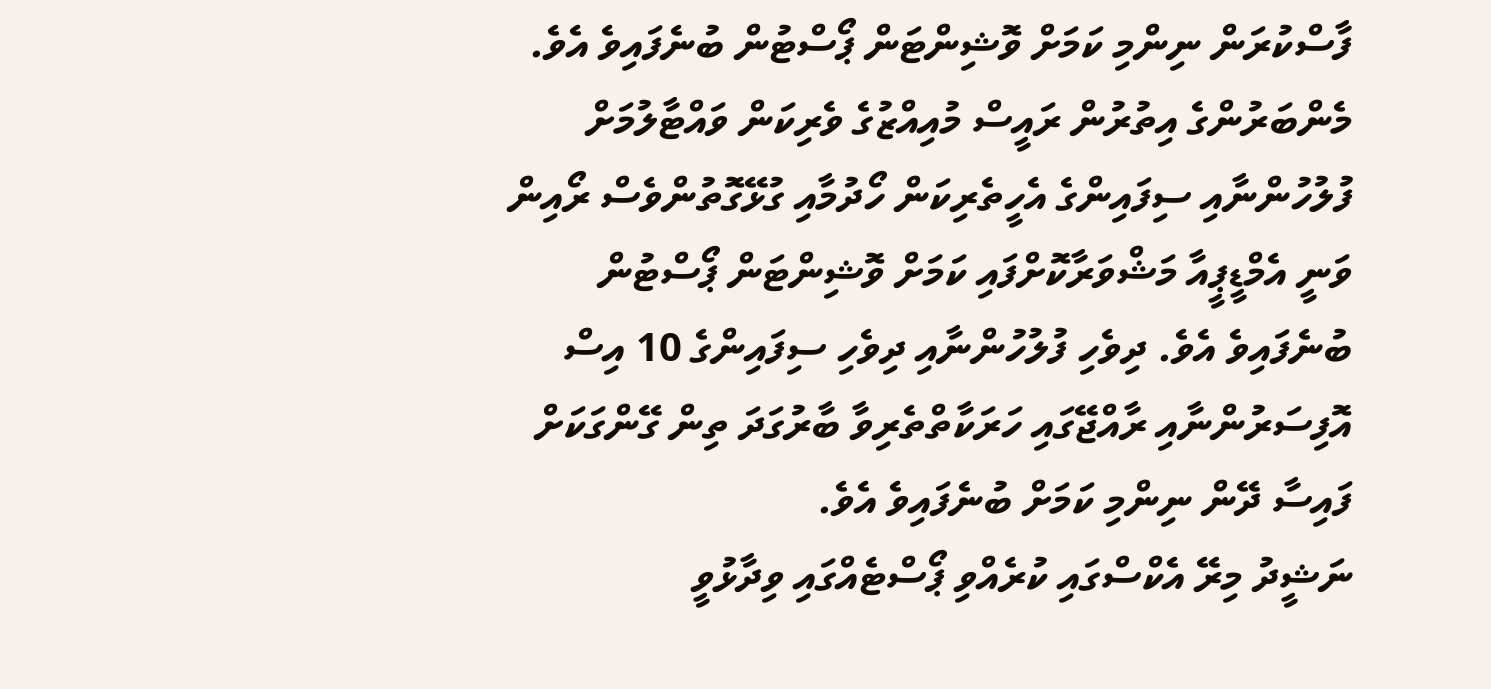ފާސްކުރަން ނިންމި ކަމަށް ވޮޝިންޓަން ޕޯސްޓުން ބުނެފައިވެ އެވެ.
މެންބަރުންގެ އިތުރުން ރައީސް މުއިއްޒުގެ ވެރިކަން ވައްޓާލުމަށް ފުލުހުންނާއި ސިފައިންގެ އެހީތެރިކަން ހޯދުމާއި ގުޅޭގޮތުންވެސް ރޯއިން ވަނީ އެމްޑީޕީއާ މަޝްވަރާކޮށްފައި ކަމަށް ވޮޝިންޓަން ޕޯސްޓުން ބުނެފައިވެ އެވެ. ދިވެހި ފުލުހުންނާއި ދިވެހި ސިފައިންގެ 10 އިސް އޮފިސަރުންނާއި ރާއްޖޭގައި ހަރަކާތްތެރިވާ ބާރުގަދަ ތިން ގޭންގަކަށް ފައިސާ ދޭން ނިންމި ކަމަށް ބުނެފައިވެ އެވެ.
ނަޝީދު މިރޭ އެކްސްގައި ކުރެއްވި ޕޯސްޓެއްގައި ވިދާޅުވީ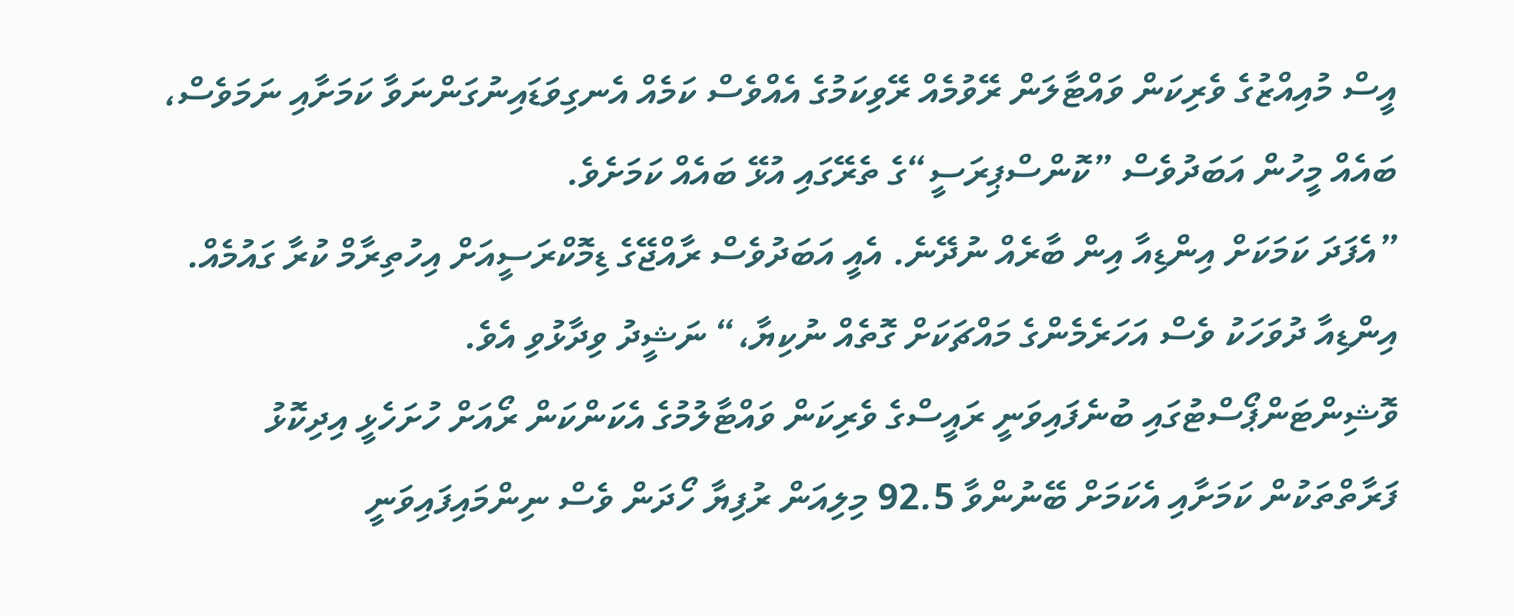އީސް މުއިއްޒުގެ ވެރިކަން ވައްޓާލަން ރޭވުމެއް ރޭވިކަމުގެ އެއްވެސް ކަމެއް އެނގިވަޑައިނުގަންނަވާ ކަމަށާއި ނަމަވެސް، ބައެއް މީހުން އަބަދުވެސް ”ކޮންސްޕިރަސީ“ގެ ތެރޭގައި އުޅޭ ބައެއް ކަމަށެވެ.
”އެފަދަ ކަމަކަށް އިންޑިއާ އިން ބާރެއް ނުދޭނެ. އެއީ އަބަދުވެސް ރާއްޖޭގެ ޑިމޮކްރަސީއަށް އިހުތިރާމް ކުރާ ގައުމެއް. އިންޑިއާ ދުވަހަކު ވެސް އަހަރެމެންގެ މައްޗަކަށް ގޮތެއް ނުކިޔާ،“ ނަޝީދު ވިދާޅުވި އެވެ.
ވޮޝިންޓަންޕޯސްޓުގައި ބުނެފައިވަނީ ރައީސްގެ ވެރިކަން ވައްޓާލުމުގެ އެކަންކަން ރޯއަށް ހުށަހެޅީ އިދިކޮޅު ފަރާތްތަކުން ކަމަށާއި އެކަމަށް ބޭނުންވާ 92.5 މިލިއަން ރުފިޔާ ހޯދަން ވެސް ނިންމައިފައިވަނީ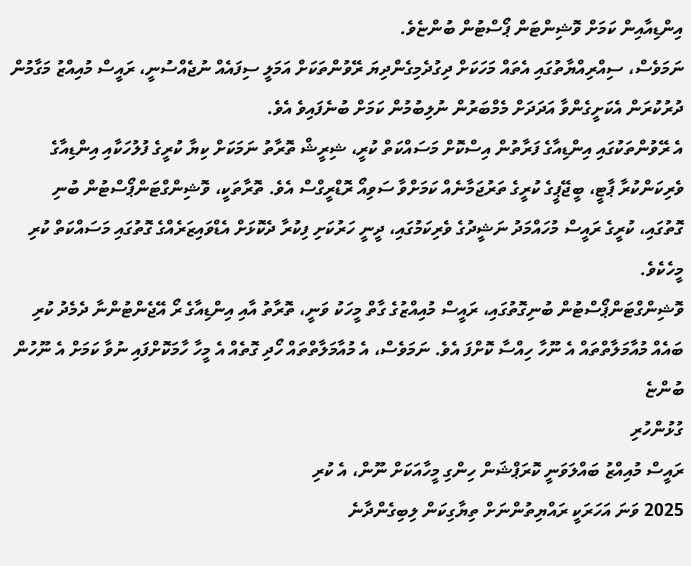އިންޑިއާއިން ކަމަށް ވޮޝިންޓަން ޕޯސްޓުން ބުންޏެވެ.
ނަމަވެސް، ސިއްރިއްޔާތުގައި އެތައް މަހަކަށް ދިގުދެމިގެންދިޔަ ރޭވުންތަކަށް އަމަލީ ސިފައެއް ނުޖެއްސުނީ، ރައީސް މުއިއްޒު މަގާމުން ދުރުކުރަން އެކަށީގެންވާ އަދަދަށް މެމްބަރުން ނުލިބުމުން ކަމަށް ބުނެފައިވެ އެވެ.
އެ ރޭވުންތަކުގައި އިންޑިއާގެ ފަރާތުން އިސްކޮށް މަސައްކަތް ކުރީ، ޝިރީޝް ތޮރާތު ނަމަކަށް ކިޔާ ކުރީގެ ފުލުހަކާއި އިންޑިއާގެ ވެރިކަންކުރާ ޕާޓީ، ބީޖޭޕީގެ ކުރީގެ ތަރުޖަމާނެއް ކަމަށްވާ ސަވިއޯ ރޮޑްރީގްސް އެވެ. ތޮރާތަކީ، ވޮޝިންގްޓަންޕޯސްޓުން ބުނި ގޮތުގައި، ކުރީގެ ރައީސް މުހައްމަދު ނަޝީދުގެ ވެރިކަމުގައި، ދީނީ ހަރުކަށި ފިކުރާ ދެކޮޅަށް އެޑްވައިޒަރެއްގެ ގޮތުގައި މަސައްކަތް ކުރި މީހެކެވެ.
ވޮޝިންގްޓަންޕޯސްޓުން ބުނިގޮތުގައި، ރައީސް މުއިއްޒުގެ ގާތް މީހަކު ވަނީ، ތޮރާތު އާއި އިންޑިއާގެ ރޯ އޭޖެންޓުންނާ ދެމެދު ކުރި ބައެއް މުއާމަލާތްތައް އެ ނޫހާ ހިއްސާ ކޮށްފަ އެވެ. ނަމަވެސް، އެ މުއާމަލާތްތައް ހޯދި ގޮތެއް އެ މީހާ ހާމަކޮށްފައި ނުވާ ކަމަށް އެ ނޫހުން ބުންޏެ
ގުޅުންހުރި
ރައީސް މުއިއްޒު ބައްލަވަނީ ކޮރަޕްޝަން ހިންގި މީހާއަކަށް ނޫން، އެ ކުރި
2025 ވަނަ އަހަރަކީ ރައްޔިތުންނަށް ތިޔާގިކަން ލިބިގެންދާނެ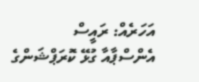އަހަރެއް: ރައީސް
އެންސްޕާއާ ގުޅޭ ކޮރަޕްޝަންގެ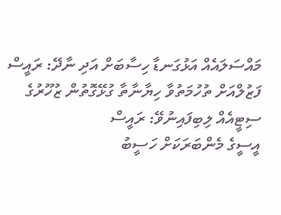މައްސަލައެއް އަޅުގަނޑާ ހިސާބަށް އަދި ނާދޭ: ރައީސް
ފަޒުލްއަށް ތުހުމަތުވާ ހިޔާނާތާ ގުޅޭގޮތުން ޒުހޫރުގެ ސިޓީއެއް ލިބިފައިނުވޭ: ރައީސް
އީސީގެ މެންބަރަކަށް ހަސީބު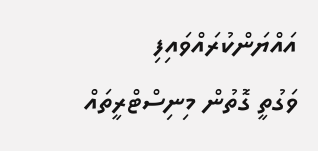އައްޔަންކުރައްވައިފި
ވަގުތީ ގޮތުން މިނިސްޓްރީތައް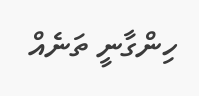ހިންގާނީ ތަނެއް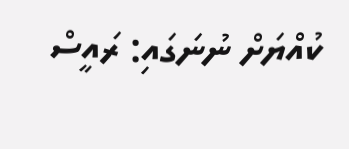ކުއްޔަށް ނުނަގައި: ރައީސް